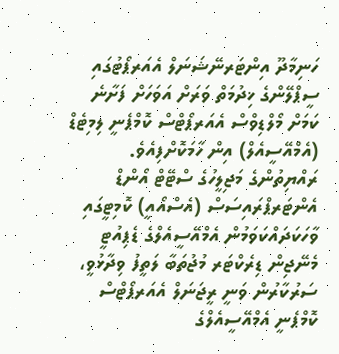ހަނިމާދޫ އިންޓަރނޭޝަނަލް އެއަރޕޯޓުގައި ސީޕްލޭންގެ ޚިދުމަތް ވަރަށް އަވަހަށް ފަށާނެ ކަމަށް މޯލްޑިވްސް އެއަރޕޯޓްސް ކޮމްޕެނީ ލިމިޓެޑް (އެމްއޭސީއެލް) އިން ހާމަކޮށްފިއެވެ.
ރައްޔިތުންގެ މަޖިލީހުގެ ސްޓޭޓް އޯންޑް އެންޓަރޕްރައިސަސް (އެސްއޯއީ) ކޮމިޓީގައި ވާހަކަދައްކަވަމުން އެމްއޭސީއެލްގެ ޑެޕިއުޓީ މެނޭޖިން ޑިރެކްޓަރ މުޖުތަބާ ލަތީފު ވިދާޅުވީ، ސަރުކާރުން ވަނީ ރީޖަނަލް އެއަރޕޯޓްސް ކޮމްޕެނީ އެމްއޭސީއެލްގެ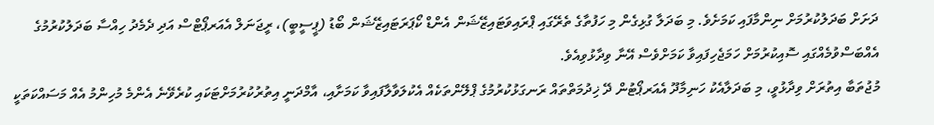ދަށަށް ބަދަލުކުރުމަށް ނިންމާފައި ކަމަށެވެ. މި ބަދަލާ ގުޅިގެން މި ހަފުތާގެ ތެރޭގައި ޕްރައިވަޓައިޒޭޝަން އެންޑް ކޯޕަރަޓައިޒޭޝަން ބޯޑު (ޕީސީބީ)، ރީޖަނަލް އެއަރޕޯޓްސް އަދި ދެމެދު ހިއްސާ ބަދަލުކުރުމުގެ އެއްބަސްވުމެއްގައި ސޮއިކުރުމަށް ހަމަޖެހިފައިވާ ކަމަށްވެސް އޭނާ ވިދާޅުވިއެވެ.
މުޖުތަބާ އިތުރަށް ވިދާޅުވީ، މި ބަދަލާއެކު ހަނިމާދޫ އެއަރޕޯޓުން ދޭ ޚިދުމަތްތައް ރަނގަޅުކުރުމުގެ ޕްލޭންތަކެއް އެކުލަވާލާފައިވާ ކަމަށާއި، އާމްދަނީ އިތުރުކުރުމަށްޓަކައި ކުރެވޭނެ އެންމެ މުހިންމު އެއް މަސައްކަތަކީ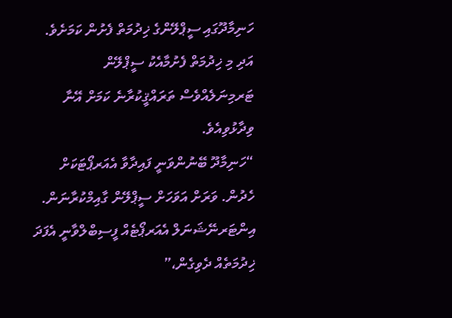ހަނިމާދޫގައި ސީޕްލޭންގެ ޚިދުމަތް ފެށުން ކަމަށެވެ. އަދި މި ޚިދުމަތް ފެށުމާއެކު ސީޕްލޭން ޓަރމިނަލެއްވެސް ތަރައްޤީކުރާނެ ކަމަށް އޭނާ ވިދާޅުވިއެވެ.
“ހަނިމާދޫ ބޭނުންވަނީ ފައިދާވާ އެއަރޕޯޓަކަށް ހެދުން. ވަރަށް އަވަހަށް ސީޕްލޭން ގާއިމްކުރާނަން. އިންޓަރނޭޝަނަލް އެއަރޕޯޓެއް ފީސިބްލްވާނީ އެފަދަ ޚިދުމަތެއް ދެވިގެން،”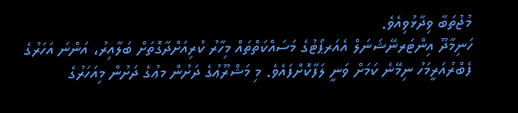މުޖުތަބާ ވިދާޅުވިއެވެ.
ހަނިމާދޫ އިންޓަރނޭޝަނަލް އެއަރޕޯޓުގެ މަސައްކަތްތައް މިހާރު ކުރިއަށްދާގޮތަށް ބަލާއިރު، އަންނަ އަހަރުގެ ފެބްރުއަރީމަހު ނިމޭނެ ކަމަށް ވަނީ ލަފާކޮށްފައެވެ. މި މަޝްރޫޢުގެ ދަށުން މޢުގެ ދަށުން މިއަހަރުގެ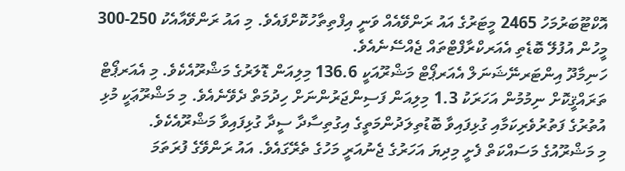އޮކްޓޫބަރުމަހު 2465 މީޓަރުގެ އައު ރަންވޭއެއް ވަނީ އިފްތިތާހުކޮށްފައެވެ. މި އައު ރަންވޭއާއެކު 250-300 މީހުން އުފުލޭ ބޮޑެތި އެއަރކްރާފްޓްތައް ޖެއްސޭނެއެވެ.
ހަނިމާދޫ އިންޓަރނޭޝަނަލް އެއަރޕޯޓް މަޝްރޫއަކީ 136.6 މިލިއަން ޑޮލަރުގެ މަޝްރޫއެކެވެ. މި އެއަރޕޯޓް ތަރައްޤީކޮށް ނިމުމުން އަހަރަކު 1.3 މިލިއަން ފަސިންޖަރުންނަށް ހިދުމަތް ދެވޭނެއެވެ. މި މަޝްރޫޢަކީ މުޅި އުތުރުގެ ފަތުރުވެރިކަމާއި ގުޅިފައިވާ ބޮޑުތިލަދުންމަތީގެ އިގުތިސާދާ ސީދާ ގުޅިފައިވާ މަޝްރޫއެކެވެ.
މި މަޝްރޫއުގެ މަސައްކަތް ފެށީ މިދިޔަ އަހަރުގެ ޖެނުއަރީ މަހުގެ ތެރޭގައެވެ. އައު ރަންވޭގެ ފުރަތަމަ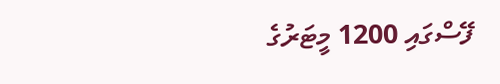ފޭސްގައި 1200 މީޓަރުގެ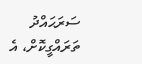ސަރަޙައްދު ތަރައްގީކޮށް، އެ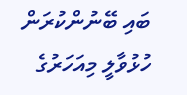ބައި ބޭނުންކުރަން ހުޅުވާލީ މިއަހަރުގެ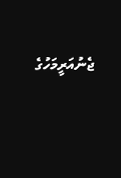ޖެނުއަރީމަހުގެ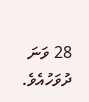28 ވަނަ ދުވަހުއެވެ.